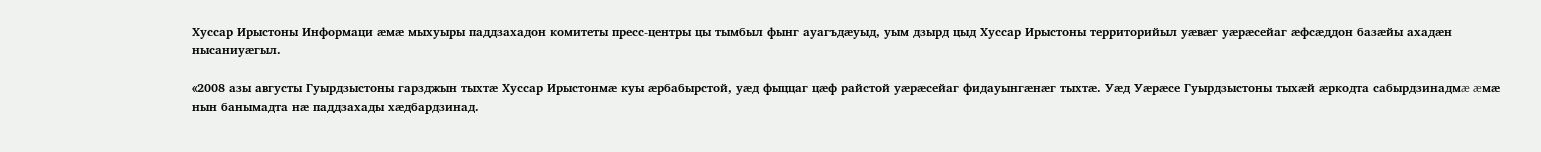Хуссар Ирыстоны Информаци æмæ мыхуыры паддзахадон комитеты пресс-центры цы тымбыл фынг ауагъдæуыд, уым дзырд цыд Хуссар Ирыстоны территорийыл уæвæг уæрæсейаг æфсæддон базæйы ахадæн нысаниуæгыл.

«2008 азы августы Гуырдзыстоны гарзджын тыхтæ Хуссар Ирыстонмæ куы æрбабырстой, уæд фыццаг цæф райстой уæрæсейаг фидауынгæнæг тыхтæ. Уæд Уæрæсе Гуырдзыстоны тыхæй æркодта сабырдзинадмæ æмæ нын банымадта нæ паддзахады хæдбардзинад.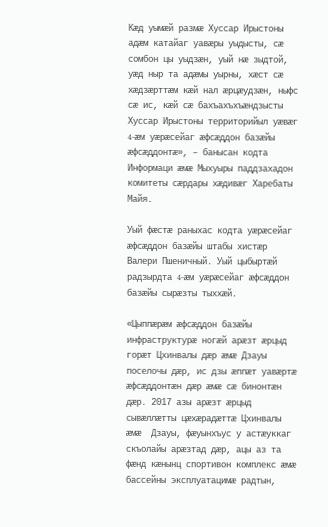Кæд уымæй размæ Хуссар Ирыстоны адæм катайаг уавæры уыдысты, сæ сомбон цы уыдзæн, уый нæ зыдтой, уæд ныр та адæмы уырны, хæст сæ хæдзæрттæм кæй нал æрцæудзæн, ныфс сæ ис, кæй сæ бахъахъхъæндзысты Хуссар Ирыстоны территорийыл уæвæг 4-æм уæрæсейаг æфсæддон базæйы æфсæддонтæ», – банысан кодта  Информаци æмæ Мыхуыры паддзахадон комитеты сæрдары хæдивæг Харебаты Майя.

Уый фæстæ раныхас кодта уæрæсейаг æфсæддон базæйы штабы хистæр Валери Пшеничный. Уый цыбыртæй радзырдта 4-æм уæрæсейаг æфсæддон базæйы сырæзты тыххæй.

«Цыппæрæм æфсæддон базæйы инфраструктурæ ногæй арæзт æрцыд горæт Цхинвалы дæр æмæ Дзауы поселочы дæр, ис дзы æппæт уавæртæ æфсæддонтæн дæр æмæ сæ бинонтæн  дæр. 2017 азы арæзт æрцыд сывæллæтты цæхæрадæттæ Цхинвалы æмæ  Дзауы, фæуынхъус у астæуккаг скъолайы арæзтад дæр, ацы аз та фæнд кæнынц спортивон комплекс æмæ бассейны эксплуатацимæ радтын,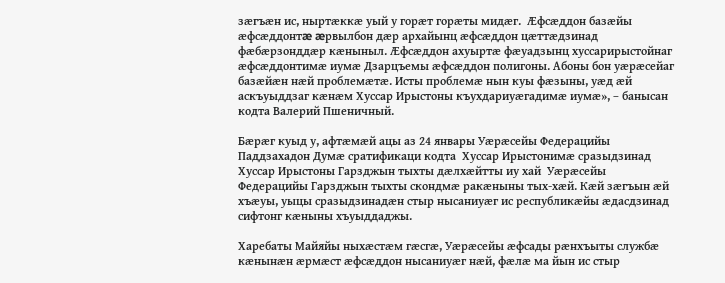зæгъæн ис, ныртæккæ уый у горæт горæты мидæг.  Æфсæддон базæйы æфсæддонтæ æрвылбон дæр архайынц æфсæддон цæттæдзинад фæбæрзонддæр кæныныл. Æфсæддон ахуыртæ фæуадзынц хуссарирыстойнаг æфсæддонтимæ иумæ Дзарцъемы æфсæддон полигоны. Абоны бон уæрæсейаг базæйæн нæй проблемæтæ. Исты проблемæ нын куы фæзыны, уæд æй аскъуыддзаг кæнæм Хуссар Ирыстоны къухдариуæгадимæ иумæ», – банысан кодта Валерий Пшеничный.

Бæрæг куыд у, афтæмæй ацы аз 24 январы Уæрæсейы Федерацийы Паддзахадон Думæ сратификаци кодта  Хуссар Ирыстонимæ сразыдзинад Хуссар Ирыстоны Гарзджын тыхты дæлхæйтты иу хай  Уæрæсейы Федерацийы Гарзджын тыхты скондмæ ракæныны тых-хæй. Кæй зæгъын æй хъæуы, уыцы сразыдзинадæн стыр нысаниуæг ис республикæйы æдасдзинад сифтонг кæныны хъуыддаджы.

Харебаты Майяйы ныхæстæм гæсгæ, Уæрæсейы æфсады рæнхъыты службæ кæнынæн æрмæст æфсæддон нысаниуæг нæй, фæлæ ма йын ис стыр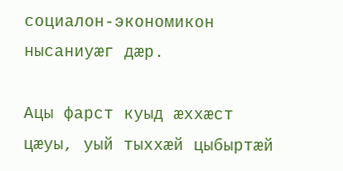социалон-экономикон нысаниуæг дæр.

Ацы фарст куыд æххæст цæуы, уый тыххæй цыбыртæй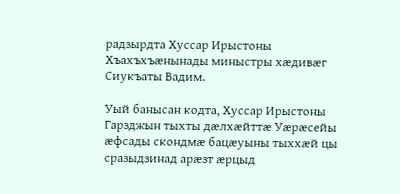радзырдта Хуссар Ирыстоны Хъахъхъæнынады миныстры хæдивæг Сиукъаты Вадим.

Уый банысан кодта, Хуссар Ирыстоны Гарзджын тыхты дæлхæйттæ Уæрæсейы æфсады скондмæ бацæуыны тыххæй цы сразыдзинад арæзт æрцыд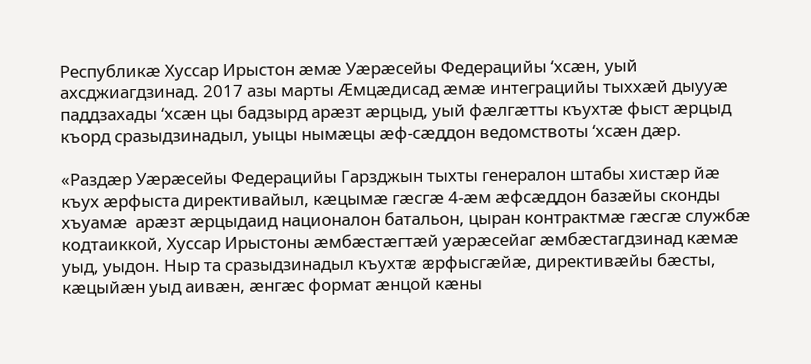Республикæ Хуссар Ирыстон æмæ Уæрæсейы Федерацийы ‘хсæн, уый ахсджиагдзинад. 2017 азы марты Æмцæдисад æмæ интеграцийы тыххæй дыууæ паддзахады ‘хсæн цы бадзырд арæзт æрцыд, уый фæлгæтты къухтæ фыст æрцыд къорд сразыдзинадыл, уыцы нымæцы æф-сæддон ведомствоты ‘хсæн дæр.

«Раздæр Уæрæсейы Федерацийы Гарзджын тыхты генералон штабы хистæр йæ къух æрфыста директивайыл, кæцымæ гæсгæ 4-æм æфсæддон базæйы сконды хъуамæ  арæзт æрцыдаид националон батальон, цыран контрактмæ гæсгæ службæ кодтаиккой, Хуссар Ирыстоны æмбæстæгтæй уæрæсейаг æмбæстагдзинад кæмæ уыд, уыдон. Ныр та сразыдзинадыл къухтæ æрфысгæйæ, директивæйы бæсты, кæцыйæн уыд аивæн, æнгæс формат æнцой кæны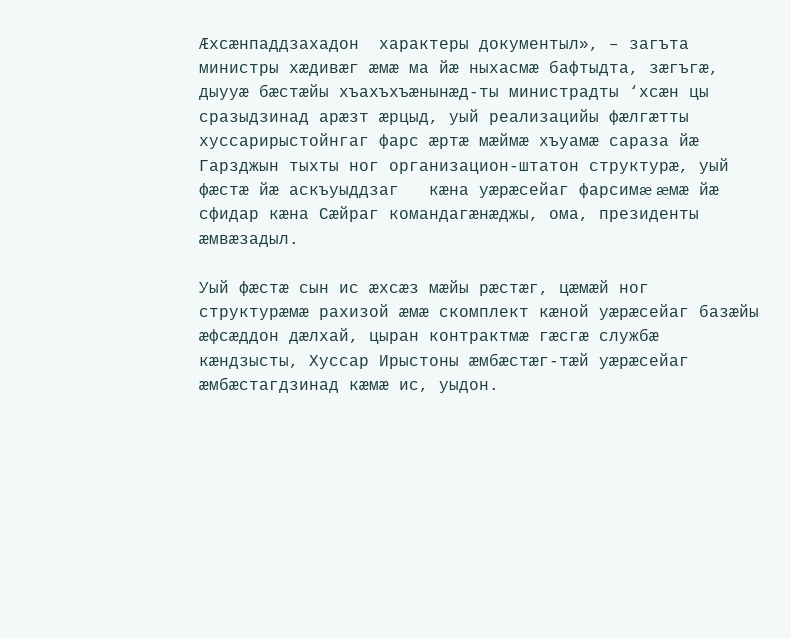Æхcæнпаддзахадон  характеры документыл», – загъта министры хæдивæг æмæ ма йæ ныхасмæ бафтыдта, зæгъгæ, дыууæ бæстæйы хъахъхъæнынæд-ты министрадты ‘хсæн цы сразыдзинад арæзт æрцыд, уый реализацийы фæлгæтты хуссарирыстойнгаг фарс æртæ мæймæ хъуамæ сараза йæ Гарзджын тыхты ног организацион-штатон структурæ, уый фæстæ йæ аскъуыддзаг   кæна уæрæсейаг фарсимæ æмæ йæ сфидар кæна Сæйраг командагæнæджы, ома, президенты æмвæзадыл.

Уый фæстæ сын ис æхсæз мæйы рæстæг, цæмæй ног структурæмæ рахизой æмæ скомплект кæной уæрæсейаг базæйы æфсæддон дæлхай, цыран контрактмæ гæсгæ службæ кæндзысты, Хуссар Ирыстоны æмбæстæг-тæй уæрæсейаг æмбæстагдзинад кæмæ ис, уыдон.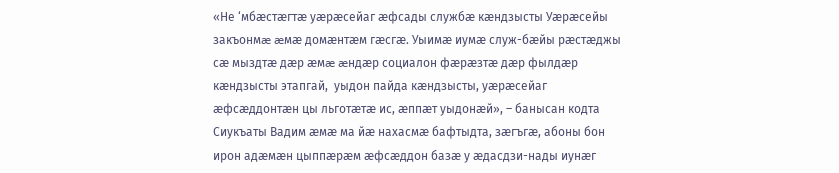«Не ‘мбæстæгтæ уæрæсейаг æфсады службæ кæндзысты Уæрæсейы закъонмæ æмæ домæнтæм гæсгæ. Уыимæ иумæ служ-бæйы рæстæджы сæ мыздтæ дæр æмæ æндæр социалон фæрæзтæ дæр фылдæр кæндзысты этапгай,  уыдон пайда кæндзысты, уæрæсейаг æфсæддонтæн цы льготæтæ ис, æппæт уыдонæй», – банысан кодта Сиукъаты Вадим æмæ ма йæ нахасмæ бафтыдта, зæгъгæ, абоны бон ирон адæмæн цыппæрæм æфсæддон базæ у æдасдзи-нады иунæг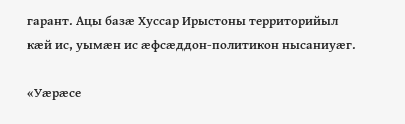гарант. Ацы базæ Хуссар Ирыстоны территорийыл кæй ис, уымæн ис æфсæддон-политикон нысаниуæг.

«Уæрæсе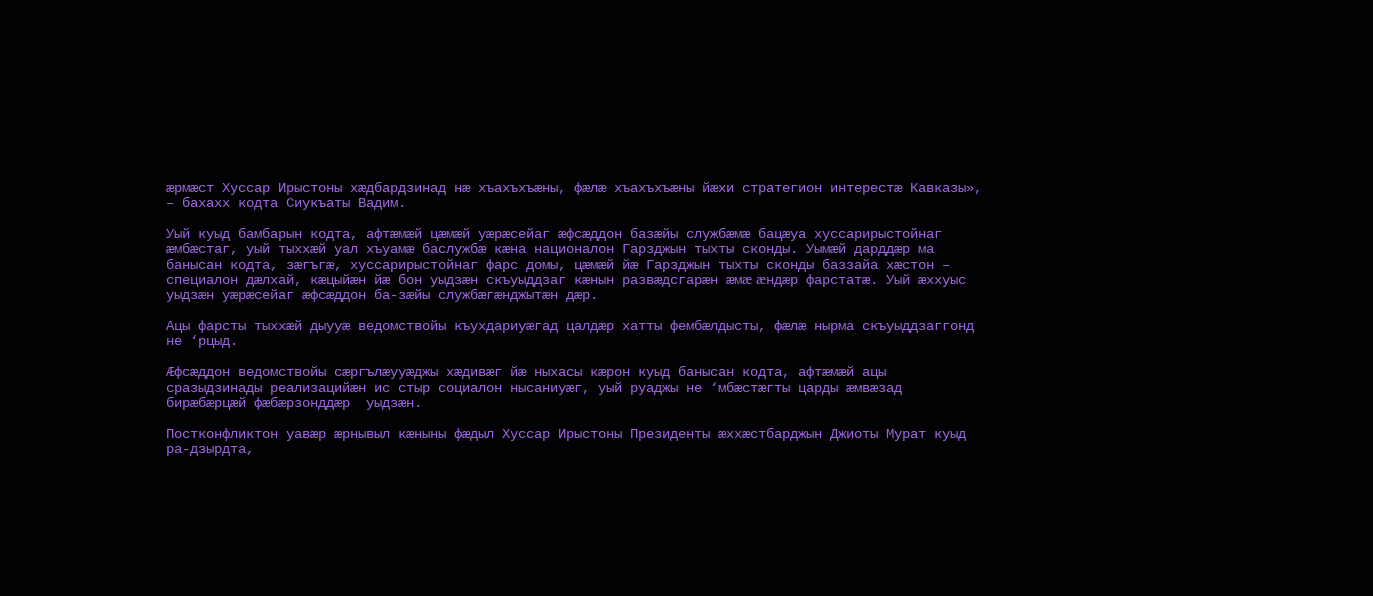æрмæст Хуссар Ирыстоны хæдбардзинад нæ хъахъхъæны, фæлæ хъахъхъæны йæхи стратегион интерестæ Кавказы», – бахахх кодта Сиукъаты Вадим.

Уый куыд бамбарын кодта, афтæмæй цæмæй уæрæсейаг æфсæддон базæйы службæмæ бацæуа хуссарирыстойнаг æмбæстаг, уый тыххæй уал хъуамæ баслужбæ кæна националон Гарзджын тыхты сконды. Уымæй дарддæр ма банысан кодта, зæгъгæ, хуссарирыстойнаг фарс домы, цæмæй йæ Гарзджын тыхты сконды баззайа хæстон – специалон дæлхай, кæцыйæн йæ бон уыдзæн скъуыддзаг кæнын развæдсгарæн æмæ æндæр фарстатæ. Уый æххуыс уыдзæн уæрæсейаг æфсæддон ба-зæйы службæгæнджытæн дæр.

Ацы фарсты тыххæй дыууæ ведомствойы къухдариуæгад цалдæр хатты фембæлдысты, фæлæ нырма скъуыддзаггонд не ‘рцыд.

Æфсæддон ведомствойы сæргълæууæджы хæдивæг йæ ныхасы кæрон куыд банысан кодта, афтæмæй ацы сразыдзинады реализацийæн ис стыр социалон нысаниуæг, уый руаджы не ‘мбæстæгты царды æмвæзад бирæбæрцæй фæбæрзонддæр  уыдзæн.

Постконфликтон уавæр æрнывыл кæныны фæдыл Хуссар Ирыстоны Президенты æххæстбарджын Джиоты Мурат куыд ра-дзырдта,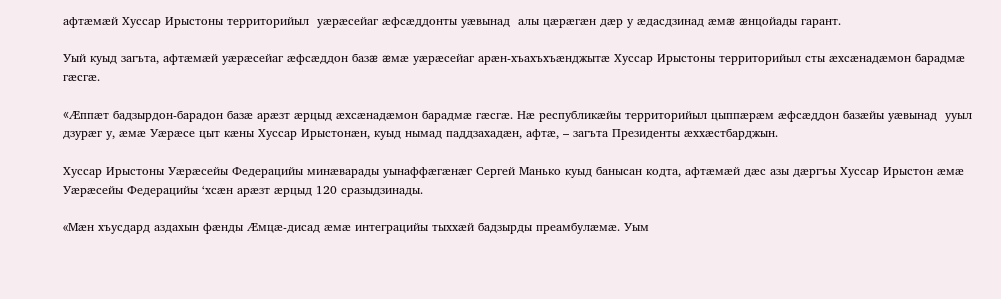афтæмæй Хуссар Ирыстоны территорийыл  уæрæсейаг æфсæддонты уæвынад  алы цæрæгæн дæр у æдасдзинад æмæ æнцойады гарант.

Уый куыд загъта, афтæмæй уæрæсейаг æфсæддон базæ æмæ уæрæсейаг арæн-хъахъхъæнджытæ Хуссар Ирыстоны территорийыл сты æхсæнадæмон барадмæ гæсгæ.

«Æппæт бадзырдон-барадон базæ арæзт æрцыд æхсæнадæмон барадмæ гæсгæ. Нæ республикæйы территорийыл цыппæрæм æфсæддон базæйы уæвынад  ууыл дзурæг у, æмæ Уæрæсе цыт кæны Хуссар Ирыстонæн, куыд нымад паддзахадæн, афтæ, – загъта Президенты æххæстбарджын.

Хуссар Ирыстоны Уæрæсейы Федерацийы минæварады уынаффæгæнæг Сергей Манько куыд банысан кодта, афтæмæй дæс азы дæргъы Хуссар Ирыстон æмæ Уæрæсейы Федерацийы ‘хсæн арæзт æрцыд 120 сразыдзинады.

«Мæн хъусдард аздахын фæнды Æмцæ-дисад æмæ интеграцийы тыххæй бадзырды преамбулæмæ. Уым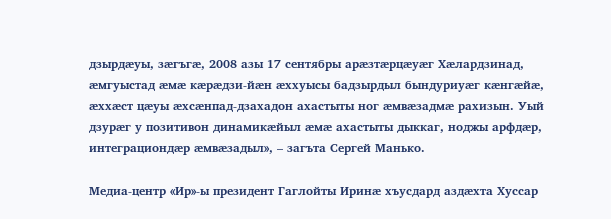дзырдæуы, зæгъгæ, 2008 азы 17 сентябры арæзтæрцæуæг Хæлардзинад, æмгуыстад æмæ кæрæдзи-йæн æххуысы бадзырдыл бындуриуæг кæнгæйæ, æххæст цæуы æхсæнпад-дзахадон ахастыты ног æмвæзадмæ рахизын. Уый дзурæг у позитивон динамикæйыл æмæ ахастыты дыккаг, ноджы арфдæр, интеграциондæр æмвæзадыл», – загъта Сергей Манько.

Медиа-центр «Ир»-ы президент Гаглойты Иринæ хъусдард аздæхта Хуссар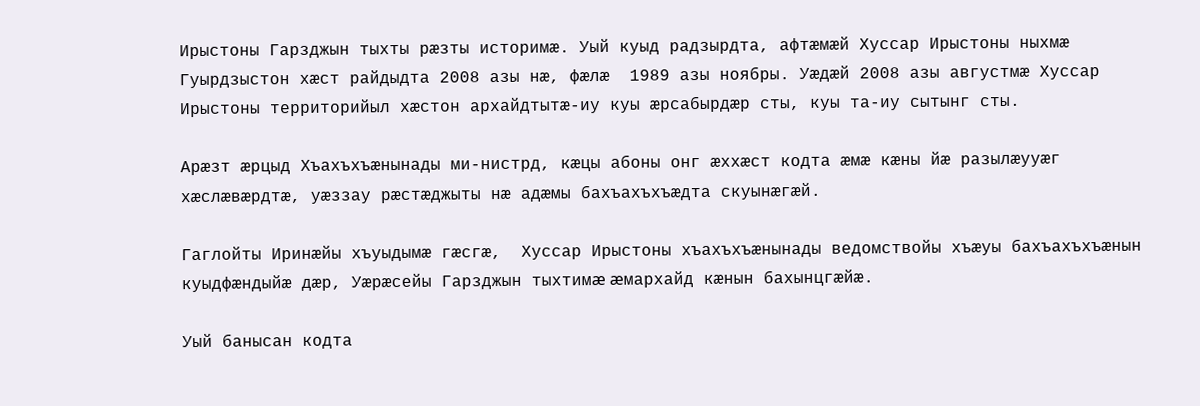Ирыстоны Гарзджын тыхты рæзты историмæ. Уый куыд радзырдта, афтæмæй Хуссар Ирыстоны ныхмæ Гуырдзыстон хæст райдыдта 2008 азы нæ, фæлæ  1989 азы ноябры. Уæдæй 2008 азы августмæ Хуссар Ирыстоны территорийыл хæстон архайдтытæ-иу куы æрсабырдæр сты, куы та-иу сытынг сты.

Арæзт æрцыд Хъахъхъæнынады ми-нистрд, кæцы абоны онг æххæст кодта æмæ кæны йæ разылæууæг хæслæвæрдтæ, уæззау рæстæджыты нæ адæмы бахъахъхъæдта скуынæгæй.

Гаглойты Иринæйы хъуыдымæ гæсгæ,  Хуссар Ирыстоны хъахъхъæнынады ведомствойы хъæуы бахъахъхъæнын куыдфæндыйæ дæр, Уæрæсейы Гарзджын тыхтимæ æмархайд кæнын бахынцгæйæ.

Уый банысан кодта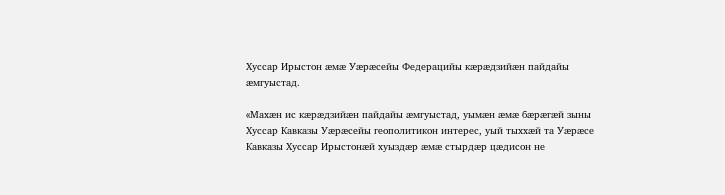Хуссар Ирыстон æмæ Уæрæсейы Федерацийы кæрæдзийæн пайдайы æмгуыстад.

«Махæн ис кæрæдзийæн пайдайы æмгуыстад, уымæн æмæ бæрæгæй зыны Хуссар Кавказы Уæрæсейы геополитикон интерес, уый тыххæй та Уæрæсе Кавказы Хуссар Ирыстонæй хуыздæр æмæ стырдæр цæдисон не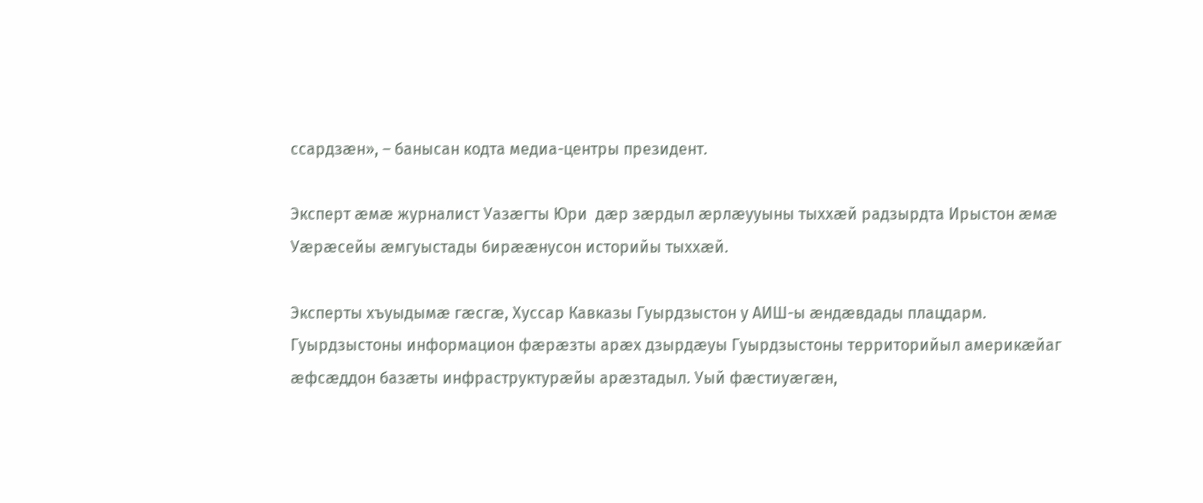ссардзæн», – банысан кодта медиа-центры президент.

Эксперт æмæ журналист Уазæгты Юри  дæр зæрдыл æрлæууыны тыххæй радзырдта Ирыстон æмæ Уæрæсейы æмгуыстады бирææнусон историйы тыххæй.

Эксперты хъуыдымæ гæсгæ, Хуссар Кавказы Гуырдзыстон у АИШ-ы æндæвдады плацдарм. Гуырдзыстоны информацион фæрæзты арæх дзырдæуы Гуырдзыстоны территорийыл америкæйаг æфсæддон базæты инфраструктурæйы арæзтадыл. Уый фæстиуæгæн,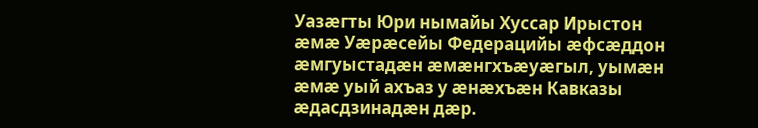Уазæгты Юри нымайы Хуссар Ирыстон æмæ Уæрæсейы Федерацийы æфсæддон æмгуыстадæн æмæнгхъæуæгыл, уымæн æмæ уый ахъаз у æнæхъæн Кавказы æдасдзинадæн дæр.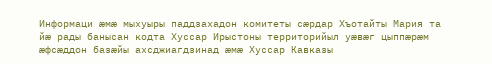Информаци æмæ мыхуыры паддзахадон комитеты сæрдар Хъотайты Мария та йæ рады банысан кодта Хуссар Ирыстоны территорийыл уæвæг цыппæрæм æфсæддон базæйы ахсджиагдзинад æмæ Хуссар Кавказы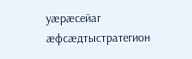уæрæсейаг æфсæдтыстратегион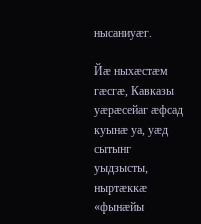нысаниуæг.

Йæ ныхæстæм гæсгæ, Кавказы уæрæсейаг æфсад куынæ уа, уæд сытынг уыдзысты, ныртæккæ «фынæйы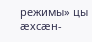режимы» цы æхсæн-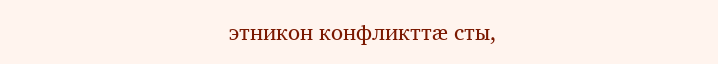этникон конфликттæ сты,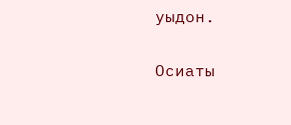уыдон.

Осиаты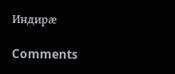Индирæ

Comments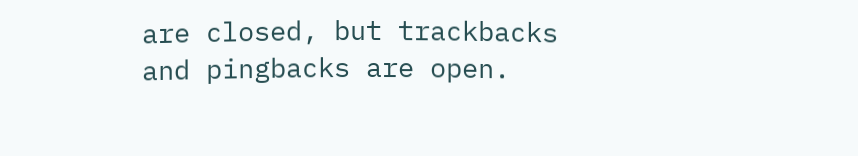are closed, but trackbacks and pingbacks are open.